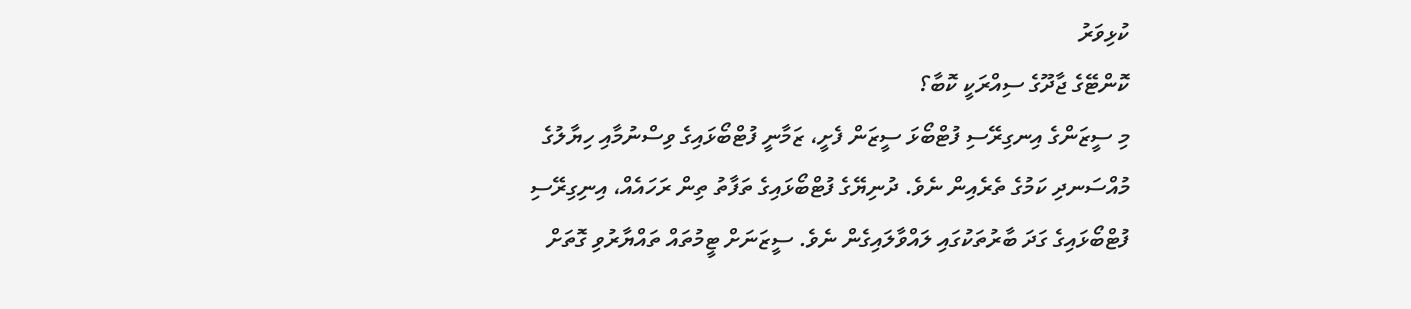ކުޅިވަރު
ކޮންޓޭގެ ޖާދޫގެ ސިއްރަކީ ކޮބާ؟
މި ސީޒަންގެ އިނގިރޭސި ފުޓްބޯޅަ ސީޒަން ފެށީ، ޒަމާނީ ފުޓްބޯޅައިގެ ވިސްނުމާއި ހިޔާލުގެ މުއްސަނދި ކަމުގެ ތެރެއިން ނެވެ. ދުނިޔޭގެ ފުޓްބޯޅައިގެ ތަފާތު ތިން ރަހައެއް، އިނިގިރޭސި ފުޓްބޯޅައިގެ ގަދަ ބާރުތަކުގައި ލައްވާލައިގެން ނެވެ. ސީޒަނަށް ޓީމުތައް ތައްޔާރުވި ގޮތަށް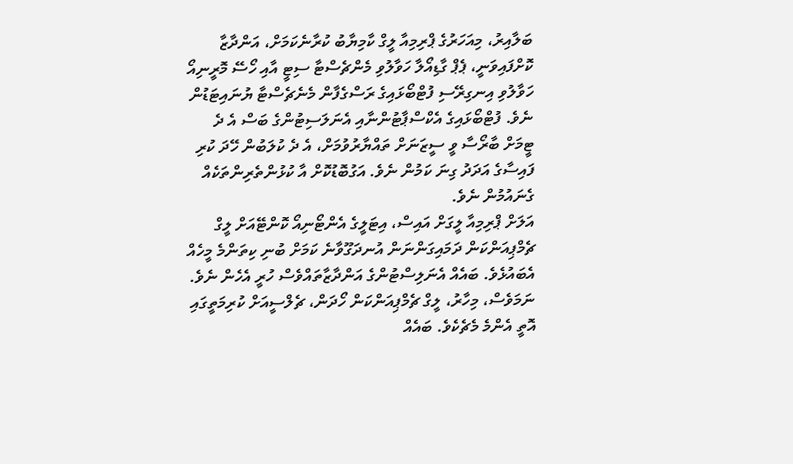ބަލާއިރު، މިއަހަރުގެ ޕްރިމިއާ ލީގް ކާމިޔާބު ކުރާނެކަމަށް، އަންދާޒާ ކޮށްފައިވަނީ، ޕެޕް ގާޑިއޯލާ ހަވާލުވި މެންޗެސްޓާ ސިޓީ އާއި ހޯސޭ މޮރީނިއޯ ހަވާލުވި އިނގިރޭސި ފުޓްބޯޅައިގެ ރަސްގެފާން މެނެޗެސްޓާ ޔުނައިޓަޑުން ނެވެ. ފުޓްބޯޅައިގެ އެކްސްޕާޓުންނާއި އެނަލަސިޓުންގެ ބަސް އެ ދެ ޓީމަށް ބާރޯސާ ވީ ސީޒަނަށް ތައްޔާރުވުމަށް، އެ ދެ ކުލަބުން ހޭދަ ކުރި ފައިސާގެ އަދަދު ގިނަ ކަމުން ނެވެ. އަގުބޮޑުކޮށް އާ ކުޅުންތެރިންތަކެއް ގެނައުމުން ނެވެ.
އަލަށް ޕްރިމިއާ ލީގަށް އައިސް، އިޓަލީގެ އެންޓޯނިއޯ ކޮންޓޭއަށް ލީގް ޗެމްޕިއަންކަން ދަމައިގަންނަން އުނދަގޫވާނެ ކަމަށް ބުނި ކިތަންމެ މީހެއް އެބައުޅެވެ. ބައެއް އެނަލިސްޓުންގެ އަންދާޒާތައްވެސް ހުރީ އެހެން ނެވެ. ނަމަވެސް، މިހާރު، ލީގް ޗެމްޕިއަންކަން ހޯދަން، ޗެލްސީއަށް ކުރިމަތީގައި އޮތީ އެންމެ މެޗެކެވެ. ބައެއް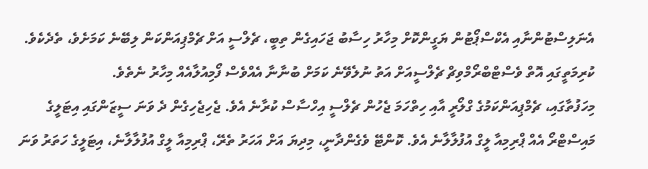އެނަލިސްޓުންނާއި އެކްސްޕޯޓުން ޔަގީންކޮށް މިހާރު ހިސާބު ޖަހައިގެން ތިބީ، ޗެލްސީ އަށް ޗެމްޕިއަންކަން ލިބޭނެ ކަމަށެވެ، ތެދެކެވެ. ކުރިމަތީގައި އޮތް ވެސްޓްބްރޯމްވިޗް ޗެލްސީއަށް އަތު ނުލެވޭނެ ކަމަށް ބުނާނާ އެއްވެސް ފޯމިއުލާއެއް މިހާރު ނެތެވެ.
މިހަފުތާގައި، ޗެމްޕިއަންކަމުގެ ގްލޯރީ އާއި ހިތްހަމަ ޖެހުން ޗެލްސީ އިހްސާސް ކުރާނެ އެވެ. ޖެހިޖެހިގެން ދެ ވަނަ ސީޒަންގައި އިޓަލީގެ މައިސްޓްރޯ އެއް ޕްރިމިއާ ލީގް އުފުލާލާނެ އެވެ. ކޮންޓޭ ވެގެންދާނީ، މިދިޔަ އަށް އަހަރު ތެރޭ، ޕްރިމިއާ ލީގް އުފުލާލާނެ، އިޓަލީގެ ހަތަރު ވަނަ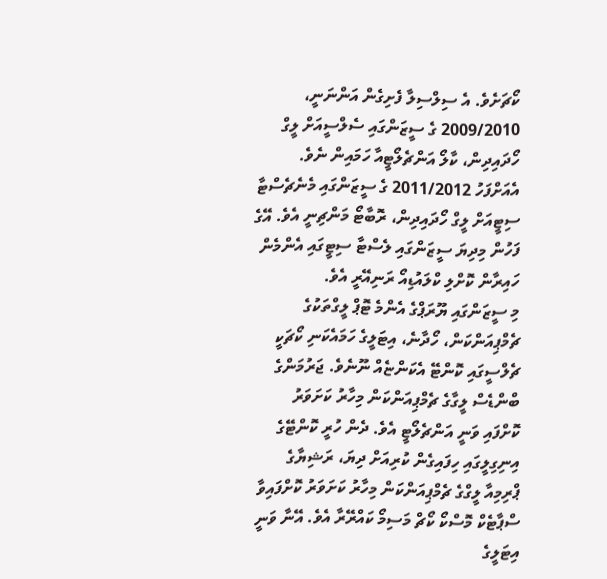ކޯޗަށެވެ. އެ ސިލްސިލާ ފެށިގެން އަންނަނީ، 2009/2010 ގެ ސީޒަންގައި ސެލްސީއަށް ލީގް ހޯދައިދިން، ކާލޯ އަންޗެލޯޓީއާ ހަމައިން ނެވެ. އެއަށްފަހު 2011/2012 ގެ ސީޒަންގައި މެނެޗެސްޓާ ސިޓީއަށް ލީގް ހޯދައިދިން، ރޮބާޓޯ މަންޗިނީ އެވެ. އޭގެ ފަހުން މިދިޔަ ސީޒަންގައި ލެސްޓާ ސިޓީގައި އެންމެން ހައިރާން ކޮށްލި ކްލައުޑިއޯ ރަނިއޭރީ އެވެ.
މި ސީޒަންގައި ޔޫރަޕްގެ އެންމެ ޓޮޕް ލީގްތަކުގެ ޗެމްޕިއަންކަން، ހޯދާނެ، އިޓަލީގެ ހަމައެކަނި ކޯޗަކީ ޗެލްސީގައި ކޮންޓޭ އެކަންޏެއް ނޫނެވެ. ޖަރުމަންގެ ބްންޑެސް ލީގާގެ ޗެމްޕިއަންކަން މިހާރު ކަށަވަރު ކޮށްފައި ވަނީ އަންޗެލޯޓީ އެވެ. ދެން ހުރީ ކޮންޓޭގެ އިނިގިލީގައި ހިފައިގެން ކުރިއަށް ދިޔަ، ރަޝިޔާގެ ޕްރިމިއާ ލީގްގެ ޗެމްޕިއަންކަން މިހާރު ކަށަވަރު ކޮށްފައިވާ ސްޕާޓެކް މޮސްކޯ ކޯޗް މަސިމޯ ކައްރޭރާ އެވެ. އޭނާ ވަނީ އިޓަލީގެ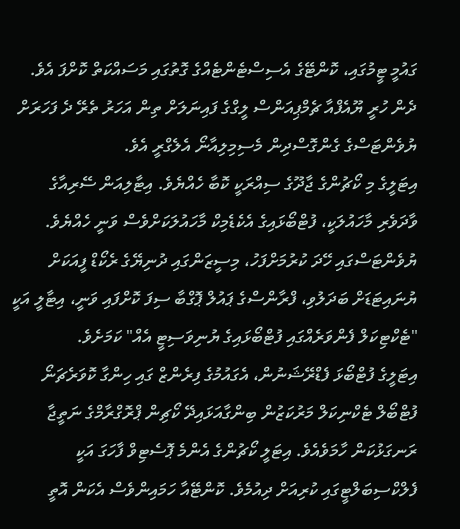ގައުމީ ޓީމުގައި، ކޮންޓޭގެ އެސިސްޓެންޓެއްގެ ގޮތުގައި މަސައްކަތް ކޮށްފަ އެވެ. ދެން ހުރީ ޔޫއެފްއާ ޗެމްޕިއަންސް ލީގްގެ ފައިނަލަށް ތިން އަހަރު ތެރޭ ދެ ފަހަރަށް ޔުވެންޓަސްގެ ގެންގޮސްދިން މެސިމިލިއާނޯ އެލެގްރީ އެވެ.
އިޓަލީގެ މި ކޯޗުންގެ ޖާދޫގެ ސިއްރަކީ ކޮބާ ހެއްޔެވެ. އިޓާލިއަން ސޭރިއާގެ ވާދަވެރި މާހައުލަކީ، ފުޓްބޯޅައިގެ އެކެޑެމިކް މާހައުލަކަށްވެސް ވަނީ ހެއްޔެވެ. ޔުވެންޓަސްގައި ހޭދަ ކުރުމަށްފަހު، މިސީޒަންގައި ދުނިޔޭގެ ރެކޯޑް ފީއަކަށް ޔުނައިޓަޑަށް ބަދަލުވި، ފްރާންސްގެ ޕައުލް ޕޮގްބާ ސިފަ ކޮށްފައި ވަނީ، އިޓާލީ އަކީ "ޓެކްޓިކަލް ފެންވަރެއްގައި ފުޓްބޯޅައިގެ ޔުނިވަސިޓީ އެއް" ކަމަށެވެ.
އިޓަލީގެ ފުޓްބޯޅަ ފެޑްރޭޝަނުން، އެގައުމުގެ ފިރެންޒް ގައި ހިންގާ ކޮވަރެޗަނޯ ފުޓްބޯލް ޓެކްނިކަލް މަރުކަޒުން ބިންގާއަޅައިދޭ ކޯޗިން ޕްރޮގްރާމްގެ ނަތީޖާ ރަނގަޅުކަން ހާމަވެއެވެ. އިޓަލީ ކޯޗުންގެ އެންމެ ޕޮސެޓިވް ފާހަގަ އަކީ ފެލްކްސިބަލްޓީގައި ކުރިއަށް ދިއުމެވެ. ކޮންޓޭއާ ހަމައިންވެސް އެކަން އޮތީ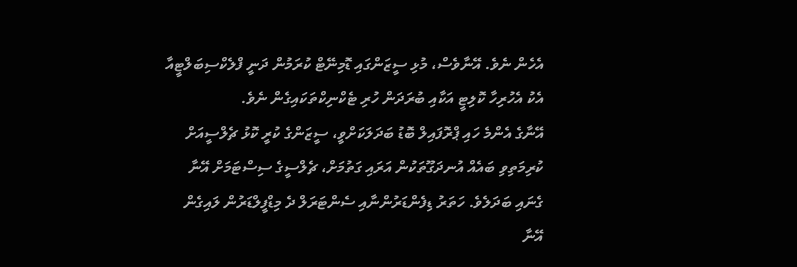އެހެން ނެވެ. އޭނާވެސް، މުޅި ސީޒަންގައި ޑޮމިނޭޓް ކުރަމުން ދަނީ ފްލެކްސިބަލްޓީއާ އެކު އެހުރިހާ ކޮލިޓީ އަކާއި ބުރަދަން ހުރި ޓެކްނިކްތަކައިގެން ނެވެ.
އޭނާގެ އެންމެ ހައި ޕްރޮފައިލް ބޮޑު ބަދަލަކަށްވީ، ސީޒަންގެ ކުރީ ކޮޅު ޗެލްސީއަށް ކުރިމަތިވި ބައެއް އުނދަގޫތަކުން އަރައި ގަތުމަށް، ޗެލްސީގެ ސިސްޓަމަށް އޭނާ ގެނައި ބަދަލެވެ. ހަތަރު ޑިފެންޑަރުންނާއި ސެންޓަރަލް ދެ މިޑްފީލްޑަރުން ލައިގެން އޭނާ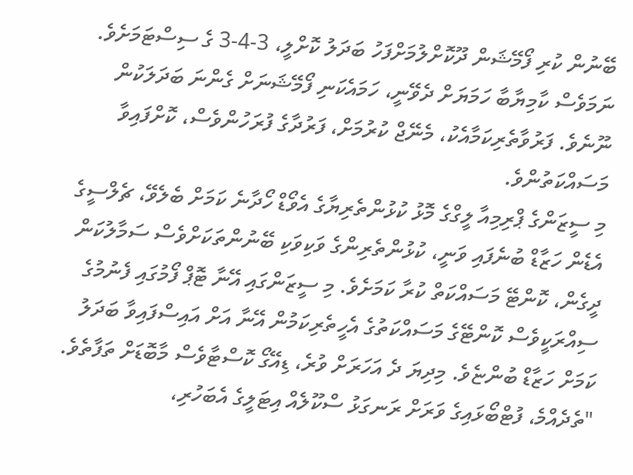ބޭނުން ކުރި ފޯމޭޝަން ދޫކޮށްލުމަށްފަހު ބަދަލު ކޮށްލީ، 3-4-3 ގެ ސިސްޓަމަށެވެ. ނަމަވެސް ކާމިޔާބާ ހަމަޔަށް ދެވޭނީ، ހަމައެކަނި ފޯމޭޝަނަށް ގެންނަ ބަދަލަކުން ނޫނެވެ. ފަރުވާތެރިކަމާއެކު، މެނޭޖް ކުރުމަށް، ފަރުދާގެ ފުރަހުންވެސް، ކޮށްފައިވާ މަސައްކަތުންވެ.
މި ސީޒަންގެ ޕްރިމިއާ ލީގްގެ މޮޅު ކުޅުންތެރިޔާގެ އެވޯޑް ހޯދާނެ ކަމަށް ބެލެވޭ، ޗެލްސީގެ އެޑެން ހަޒާޑް ބުނެފައި ވަނީ، ކުޅުންތެރިންގެ ވަކިވަކި ބޭނުންތަކަށްވެސް ސަމާލުކަން ދީގެން، ކޮންޓޭ މަސައްކަތް ކުރާ ކަމަށެވެ. މި ސީޒަންގައި އޭނާ ޓޮޕް ފޯމުގައި ފެނުމުގެ ސިއްރަކީވެސް ކޮންޓޭގެ މަސައްކަތުގެ އެހީތެރިކަމުން އޭނާ އަށް އައިސްފައިވާ ބަދަލު ކަމަށް ހަޒާޑް ބުންޏެވެ. މިދިޔަ ދެ އަހަރަށް ވުރެ، ޑިއޭގޯ ކޮސްޓާވެސް މާބޮޑަށް ތަފާތެވެ.
"ތެދެއްމެ، ފުޓްބޯޅައިގެ ވަރަށް ރަނގަޅު ސްކޫލެއް އިޓަލީގެ އެބަހުރި،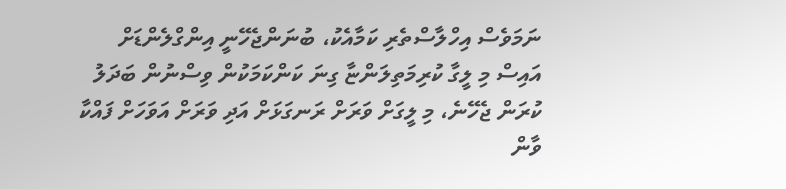ނަމަވެސް އިހްލާސްތެރި ކަމާއެކު، ބުނަންޖެހޭނީ އިންގްލެންޑަށް އައިސް މި ލީގާ ކުރިމަތިލަންޏާ ގިނަ ކަންކަމަކުން ވިސްނުން ބަދަލު ކުރަން ޖެހޭނެ، މި ލީގަށް ވަރަށް ރަނގަޅަށް އަދި ވަރަށް އަވަހަށް ފައްކާ ވާން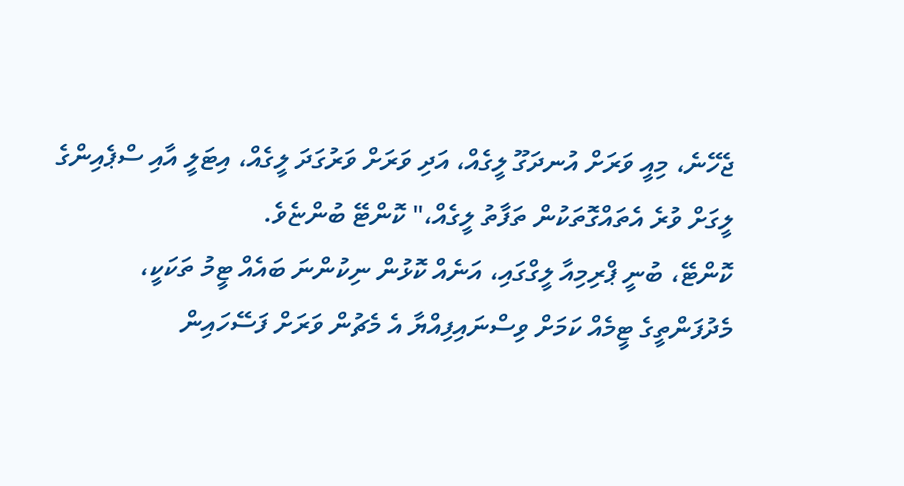ޖެހޭނެ، މިއީ ވަރަށް އުނދަގޫ ލީގެއް، އަދި ވަރަށް ވަރުގަދަ ލީގެއް، އިޓަލީ އާއި ސްޕެއިންގެ ލީގަށް ވުރެ އެތައްގޮތަކުން ތަފާތު ލީގެއް،" ކޮންޓޭ ބުންޏެވެ.
ކޮންޓޭ، ބުނީ ޕްރިމިއާ ލީގްގައި، އަނެއް ކޮޅުން ނިކުންނަ ބައެއް ޓީމު ތަކަކީ، މެދުފަންތީގެ ޓީމެއް ކަމަށް ވިސްނައިފިއްޔާ އެ މެޗުން ވަރަށް ފަސޭހައިން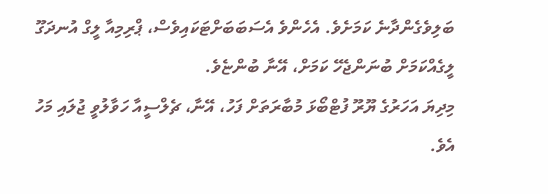ބަލިވެގެންދާނެ ކަމަށެވެ. އެހެންވެ އެސަބަބަށްޓަކައިވެސް، ޕްރިމިއާ ލީގް އުނދަގޫ ލީގެއްކަމަށް ބުނަންޖެހޭ ކަމަށް، އޭނާ ބުންޏެވެ.
މިދިޔަ އަހަރުގެ ޔޫރޫ ފުޓްބޯޅަ މުބާރަތަށް ފަހު، އޭނާ، ޗެލްސީއާ ހަވާލުވީ ޖުލައި މަހު އެވެ.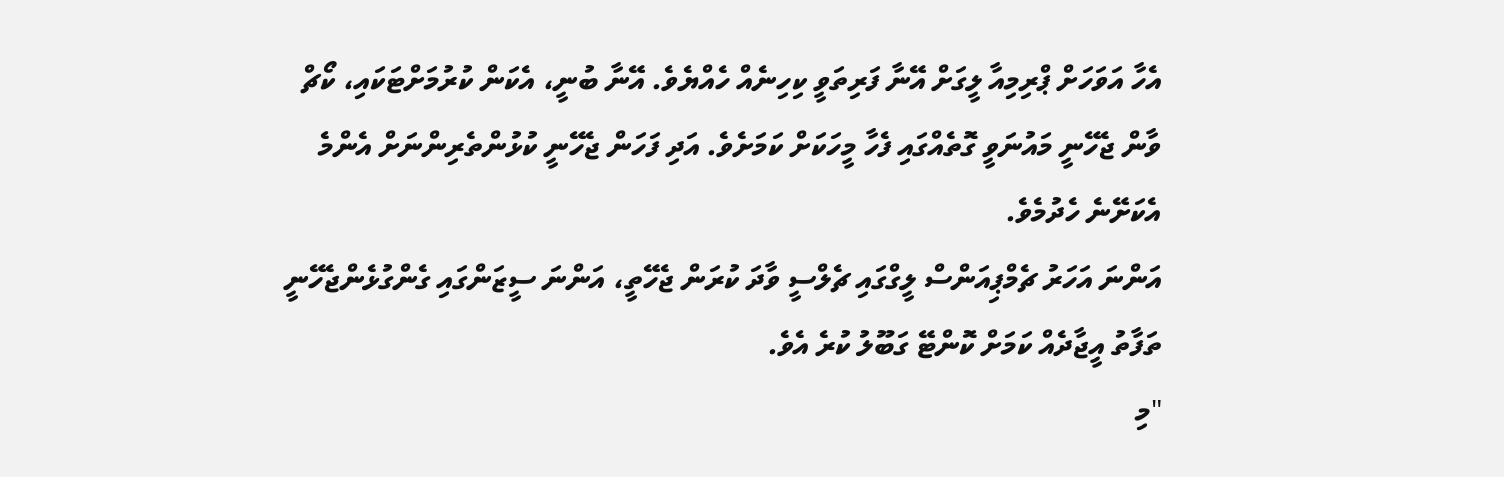އެހާ އަވަހަށް ޕްރިމިއާ ލީގަށް އޭނާ ފަރިތަވީ ކިހިނެއް ހެއްޔެވެ. އޭނާ ބުނީ، އެކަން ކުރުމަށްޓަކައި، ކޯޗް ވާން ޖެހޭނީ މައުނަވީ ގޮތެއްގައި ފެހާ މީހަކަށް ކަމަށެވެ. އަދި ފަހަން ޖެހޭނީ ކުޅުންތެރިންނަށް އެންމެ އެކަށޭނެ ހެދުމެވެ.
އަންނަ އަހަރު ޗެމްޕިއަންސް ލީގްގައި ޗެލްސީ ވާދަ ކުރަން ޖެހޭތީ، އަންނަ ސީޒަންގައި ގެންގުޅެންޖެހޭނީ ތަފާތު އީޖާދެއް ކަމަށް ކޮންޓޭ ގަބޫލު ކުރެ އެވެ.
"މި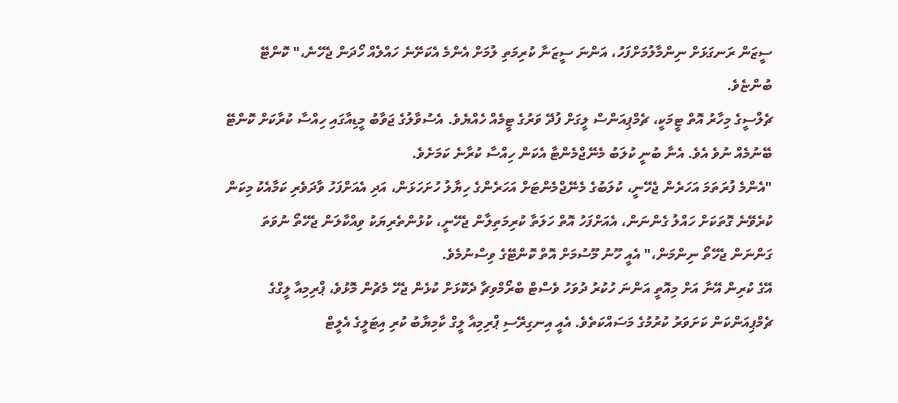ސީޒަން ރަނގަޅަށް ނިންމާލުމަށްފަހު، އަންނަ ސީޒަނާ ކުރިމަތި ލުމަށް އެންމެ އެކަށޭނެ ހައްލެއް ހޯދަން ޖެހޭނެ،" ކޮންޓޭ ބުންޏެވެ.
ޗެލްސީގެ މިހާރު އޮތް ޓީމަކީ، ޗެމްޕިއަންސް ލީގަށް ފުދޭ ވަރުގެ ޓީމެއް ހެއްޔެވެ. އެސުވާލުގެ ޖަވާބު މީޑިއާގައި ހިއްސާ ކުރާކަށް ކޮންޓޭ ބޭނުމެއް ނުވެ އެވެ. އެނާ ބުނީ ކުލަބު މެނޭޖްމެންޓާ އެކަން ހިއްސާ ކުރާނެ ކަމަށެވެ.
"އެންމެ ފުރަތަމަ އަހަރެން ޖެހޭނީ، ކުލަބުގެ މެނޭޖްމެންޓަށް އަހަރެންގެ ހިޔާލު ހުށަހަޅަން، އަދި އެއަށްފަހު ވާދަވެރި ކަމާއެކު މިކަން ކުރެވޭނެ ގޮތަކަށް ހައްލު ގެންނަން، އެއަށްފަހު އޮތް ހަލަތާ ކުރިމަތިލާން ޖެހޭނީ، ކުޅުންތެރިޔަކު ވިއްކާލަން ޖެހޭތޯ ނުވަތަ ގަންނަން ޖެހޭތޯ ނިންމަން،" އެއީ ހޫނު މޫސުމަށް އޮތް ކޮންޓޭގެ ވިސްނުމެވެ.
އޭގެ ކުރިން އޭނާ އަށް މިއޮތީ އަންނަ ހުކުރު ދުވަހު ވެސްޓް ބްރޯމްވިޗާ ދެކޮޅަށް ކުޅެން ޖެހޭ މެޗުން މޮޅުވެ، ޕްރިމިއާ ލީގްގެ ޗެމްޕިއަންކަން ކަށަވަރު ކުރުމުގެ މަސައްކަތެވެ. އެއީ އިނގިރޭސި ޕްރިމިއާ ލީގް ކާމިޔާބު ކުރި އިޓަލީގެ އެލީޓް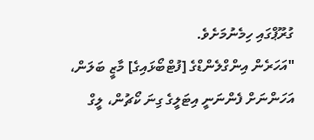ގުރޫޕްގައި ހިމެނުމަށެވެ.
"އަހަރެން އިންގްލެންޑްގެ [ފުޓްބޯޅައިގެ] މާޒީ ބަލަން، އަހަންނަށް ފެންނަނީ އިޓަލީގެ ގިނަ ކޯޗުން، ލީގް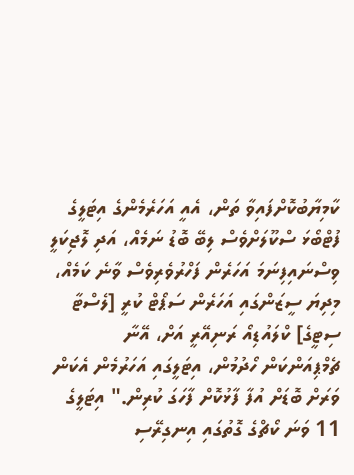ކާމިޔާބުކޮށްފައިވާ ތަން، އެއީ އަހަރެމެންގެ އިޓަލީގެ ފުޓްބޯޅަ ސްކޫލަށްވެސް ލިބޭ ބޮޑު ނަމެއް، އަދި ލޮޖިކަލީ ވިސްނައިފިނަމަ އަހަރެން ފަހްރުވެރިވެސް ވާނެ ކަމެއް، މިދިޔަ ސީޒަންގައި އަހަރެން ސަޕޯޓް ކުރީ [ލެސްޓާ ސިޓީގެ] ކްލައުޑިއޯ ރަނިއޭރީ އަށް، އޭނާ ޗެމްޕިއަންކަން ހޯދުމުން، އިޓަލީގައި އަހަރުމެން އެކަން ވަރަށް ބޮޑަށް އުފާ ފާޅުކޮށް ފާހަގަ ކުރިން." އިޓަލީގެ 11 ވަނަ ކޯޗްގެ ގޮތުގައި އިނގިރޭސި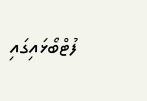ފުޓްބޯޅައިގައި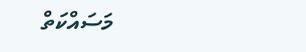މަސައްކަތް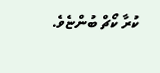ކުރާ ކޯޗް ބުންޏެވެ.